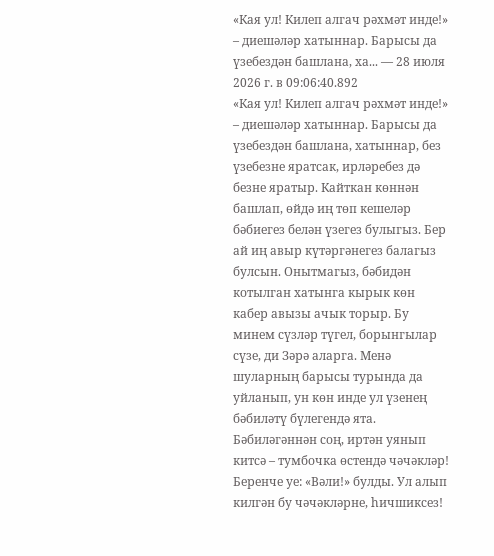«Кая ул! Килеп алгач рәхмәт инде!» – диешәләр хатыннар. Барысы да үзебездән башлана, ха... — 28 июля 2026 г. в 09:06:40.892
«Кая ул! Килеп алгач рәхмәт инде!» – диешәләр хатыннар. Барысы да үзебездән башлана, хатыннар, без үзебезне яратсак, ирләребез дә безне яратыр. Кайткан көннән башлап, өйдә иң төп кешеләр бәбиегез белән үзегез булыгыз. Бер ай иң авыр күтәргәнегез балагыз булсын. Онытмагыз, бәбидән котылган хатынга кырык көн кабер авызы ачык торыр. Бу минем сүзләр түгел, борынгылар сүзе, ди Зәрә аларга. Менә шуларның барысы турында да уйланып, ун көн инде ул үзенең бәбиләтү бүлегендә ята. Бәбиләгәннән соң, иртән уянып китсә – тумбочка өстендә чәчәкләр! Беренче уе: «Вәли!» булды. Ул алып килгән бу чәчәкләрне, һичшиксез!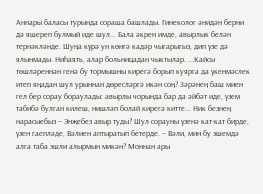Аннары баласы турында сораша башлады. Гинеколог әнидән берни дә яшереп булмый иде шул... Бала әкрен имде, авырлык белән тернәкләнде. Шуңа күрә ун көнгә кадәр чыгарыгыз, дип үзе дә ялынмады. Ниһаять, алар больницадан чыктылар. ...Кайсы төшләреннән генә бу тормышны кирегә борып куярга да үкенмәслек итеп яңадан шул урыннан дөресләргә икән соң? Зәрәнең баш миен гел бер сорау бораулады: авырлы чорында бар да әйбәт иде, үзем табибә булган килеш, нишләп болай кирегә китте... Ник безнең нарасыебыз – Энҗебез авыр туды? Шул сорауны үзенә кат-кат бирде, үзен гаепләде, Вәлиен аптыратып бетерде. – Вәли, мин бу эшемдә алга таба эшли алырмын микән? Моннан ары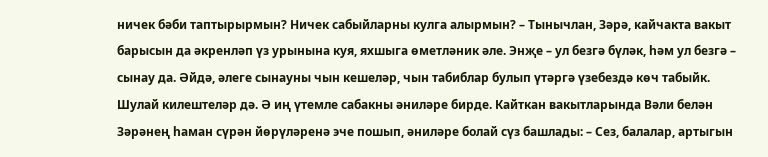ничек бәби таптырырмын? Ничек сабыйларны кулга алырмын? – Тынычлан, Зәрә, кайчакта вакыт барысын да әкренләп үз урынына куя, яхшыга өметләник әле. Энҗе – ул безгә бүләк, һәм ул безгә – сынау да. Әйдә, әлеге сынауны чын кешеләр, чын табиблар булып үтәргә үзебездә көч табыйк. Шулай килештеләр дә. Ә иң үтемле сабакны әниләре бирде. Кайткан вакытларында Вәли белән Зәрәнең һаман сүрән йөрүләренә эче пошып, әниләре болай сүз башлады: – Сез, балалар, артыгын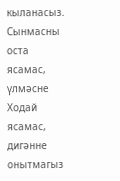кыланасыз. Сынмасны оста ясамас, үлмәсне Ходай ясамас, дигәнне онытмагыз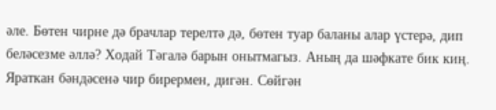әле. Бөтен чирне дә брачлар терелтә дә, бөтен туар баланы алар үстерә, дип беләсезме әллә? Ходай Тәгалә барын онытмагыз. Аның да шәфкате бик киң. Яраткан бәндәсенә чир бирермен, дигән. Сөйгән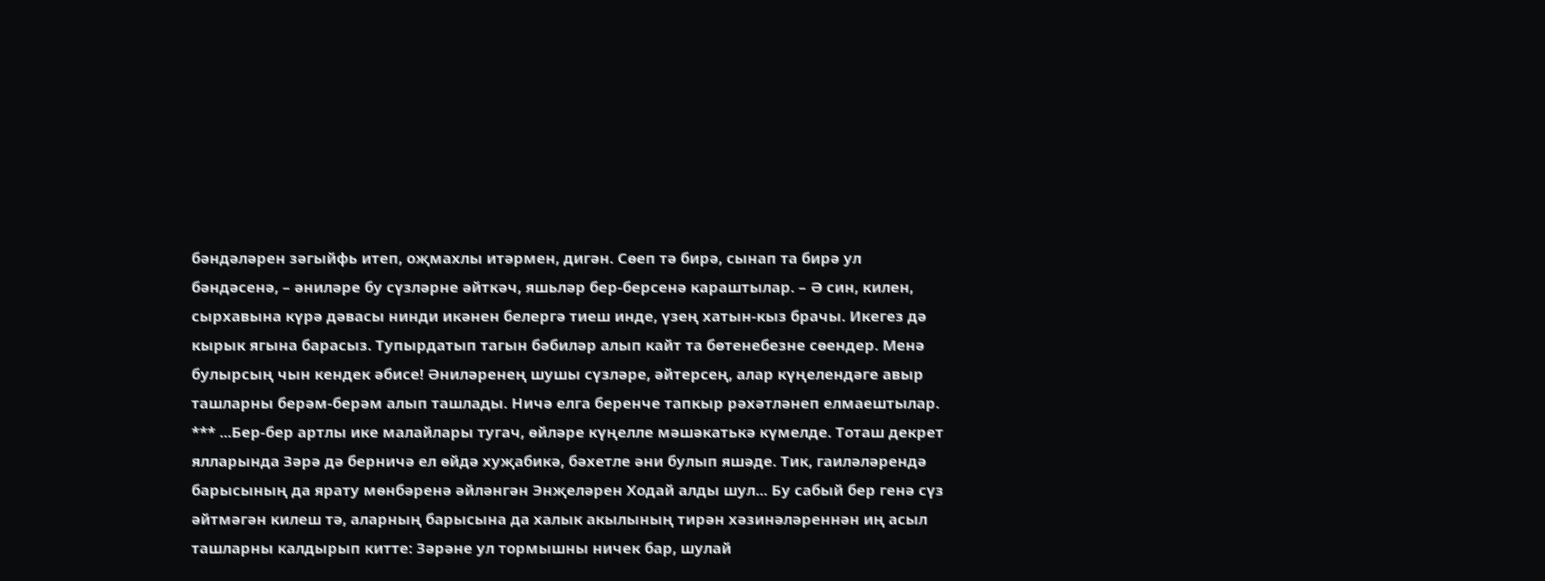бәндәләрен зәгыйфь итеп, оҗмахлы итәрмен, дигән. Сөеп тә бирә, сынап та бирә ул бәндәсенә, – әниләре бу сүзләрне әйткәч, яшьләр бер-берсенә караштылар. – Ә син, килен, сырхавына күрә дәвасы нинди икәнен белергә тиеш инде, үзең хатын-кыз брачы. Икегез дә кырык ягына барасыз. Тупырдатып тагын бәбиләр алып кайт та бөтенебезне сөендер. Менә булырсың чын кендек әбисе! Әниләренең шушы сүзләре, әйтерсең, алар күңелендәге авыр ташларны берәм-берәм алып ташлады. Ничә елга беренче тапкыр рәхәтләнеп елмаештылар. *** ...Бер-бер артлы ике малайлары тугач, өйләре күңелле мәшәкатькә күмелде. Тоташ декрет ялларында Зәрә дә берничә ел өйдә хуҗабикә, бәхетле әни булып яшәде. Тик, гаиләләрендә барысының да ярату мөнбәренә әйләнгән Энҗеләрен Ходай алды шул... Бу сабый бер генә сүз әйтмәгән килеш тә, аларның барысына да халык акылының тирән хәзинәләреннән иң асыл ташларны калдырып китте: Зәрәне ул тормышны ничек бар, шулай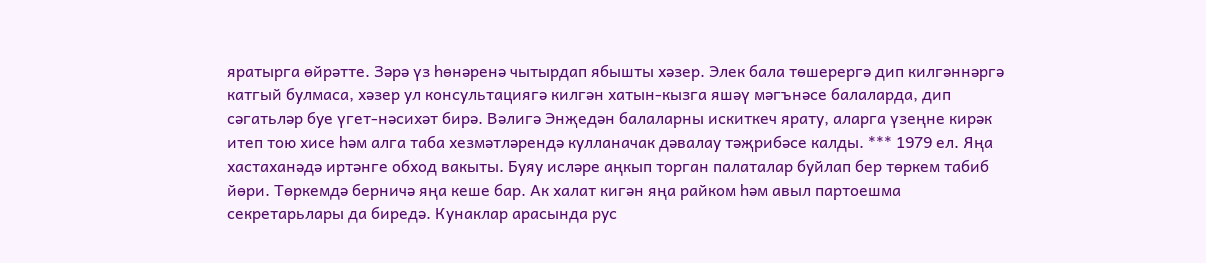яратырга өйрәтте. Зәрә үз һөнәренә чытырдап ябышты хәзер. Элек бала төшерергә дип килгәннәргә катгый булмаса, хәзер ул консультациягә килгән хатын-кызга яшәү мәгънәсе балаларда, дип сәгатьләр буе үгет-нәсихәт бирә. Вәлигә Энҗедән балаларны искиткеч ярату, аларга үзеңне кирәк итеп тою хисе һәм алга таба хезмәтләрендә кулланачак дәвалау тәҗрибәсе калды. *** 1979 ел. Яңа хастаханәдә иртәнге обход вакыты. Буяу исләре аңкып торган палаталар буйлап бер төркем табиб йөри. Төркемдә берничә яңа кеше бар. Ак халат кигән яңа райком һәм авыл партоешма секретарьлары да биредә. Кунаклар арасында рус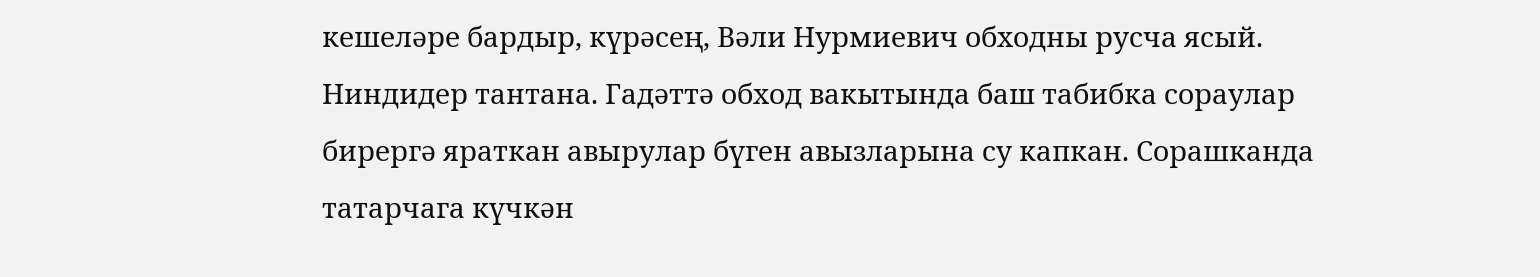кешеләре бардыр, күрәсең, Вәли Нурмиевич обходны русча ясый. Ниндидер тантана. Гадәттә обход вакытында баш табибка сораулар бирергә яраткан авырулар бүген авызларына су капкан. Сорашканда татарчага күчкән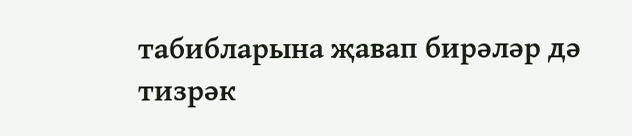табибларына җавап бирәләр дә тизрәк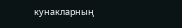кунакларның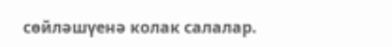сөйләшүенә колак салалар.